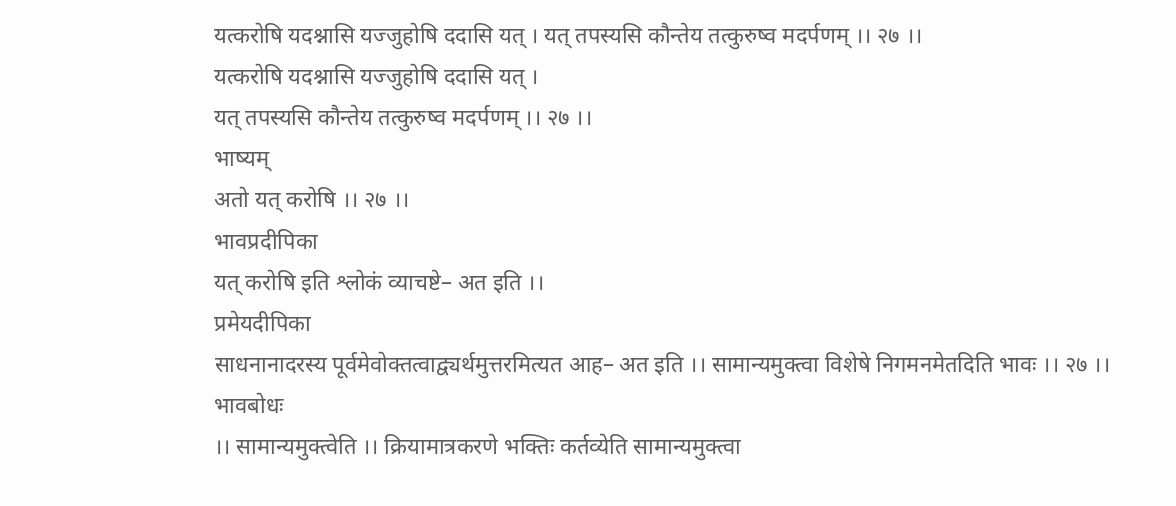यत्करोषि यदश्नासि यज्जुहोषि ददासि यत् । यत् तपस्यसि कौन्तेय तत्कुरुष्व मदर्पणम् ।। २७ ।।
यत्करोषि यदश्नासि यज्जुहोषि ददासि यत् ।
यत् तपस्यसि कौन्तेय तत्कुरुष्व मदर्पणम् ।। २७ ।।
भाष्यम्
अतो यत् करोषि ।। २७ ।।
भावप्रदीपिका
यत् करोषि इति श्लोकं व्याचष्टे– अत इति ।।
प्रमेयदीपिका
साधनानादरस्य पूर्वमेवोक्तत्वाद्व्यर्थमुत्तरमित्यत आह– अत इति ।। सामान्यमुक्त्वा विशेषे निगमनमेतदिति भावः ।। २७ ।।
भावबोधः
।। सामान्यमुक्त्वेति ।। क्रियामात्रकरणे भक्तिः कर्तव्येति सामान्यमुक्त्वा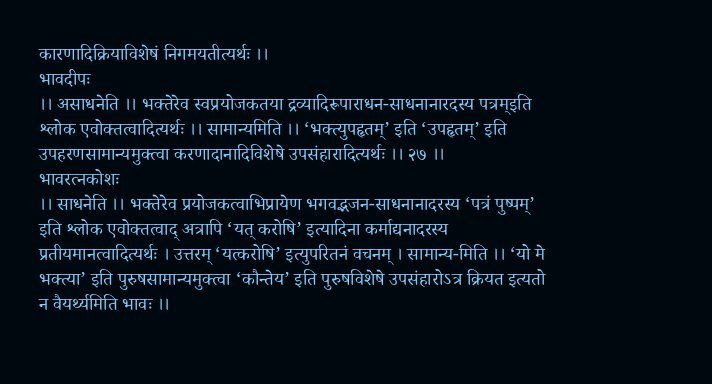कारणादिक्रियाविशेषं निगमयतीत्यर्थः ।।
भावदीपः
।। असाधनेति ।। भक्तेरेव स्वप्रयोजकतया द्रव्यादिरूपाराधन-साधनानारदस्य पत्रम्इति श्लोक एवोक्तत्वादित्यर्थः ।। सामान्यमिति ।। ‘भक्त्युपहृतम्’ इति ‘उपहृतम्’ इति उपहरणसामान्यमुक्त्वा करणादानादिविशेषे उपसंहारादित्यर्थः ।। २७ ।।
भावरत्नकोशः
।। साधनेति ।। भक्तेरेव प्रयोजकत्वाभिप्रायेण भगवद्भजन-साधनानादरस्य ‘पत्रं पुष्पम्’ इति श्लोक एवोक्तत्वाद् अत्रापि ‘यत् करोषि’ इत्यादिना कर्माद्यनादरस्य प्रतीयमानत्वादित्यर्थः । उत्तरम् ‘यत्करोषि’ इत्युपरितनं वचनम् । सामान्य-मिति ।। ‘यो मे भक्त्या’ इति पुरुषसामान्यमुक्त्वा ‘कौन्तेय’ इति पुरुषविशेषे उपसंहारोऽत्र क्रियत इत्यतो न वैयर्थ्यमिति भावः ।।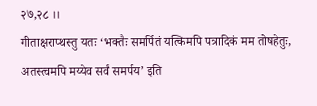२७,२८ ।।
गीताक्षराप्थस्तु यतः ‘भक्तैः समर्पितं यत्किमपि पत्रादिकं मम तोषहेतुः, अतस्त्वमपि मय्येव सर्वं समर्पय’ इति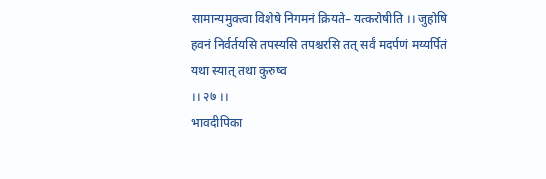सामान्यमुक्त्वा विशेषे निगमनं क्रियते– यत्करोषीति ।। जुहोषि हवनं निर्वर्तयसि तपस्यसि तपश्चरसि तत् सर्वं मदर्पणं मय्यर्पितं यथा स्यात् तथा कुरुष्व
।। २७ ।।
भावदीपिका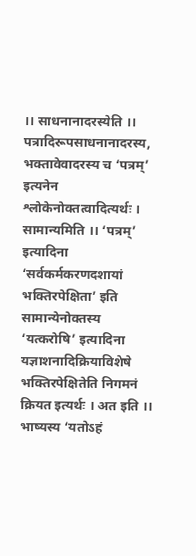।। साधनानादरस्येति ।। पत्रादिरूपसाधनानादरस्य, भक्तावेवादरस्य च ‘पत्रम्’ इत्यनेन श्लोकेनोक्तत्वादित्यर्थः । सामान्यमिति ।। ‘पत्रम्’ इत्यादिना ‘सर्वकर्मकरणदशायां भक्तिरपेक्षिता’ इति सामान्येनोक्तस्य ‘यत्करोषि’ इत्यादिना यज्ञाशनादिक्रियाविशेषे भक्तिरपेक्षितेति निगमनं क्रियत इत्यर्थः । अत इति ।। भाष्यस्य ‘यतोऽहं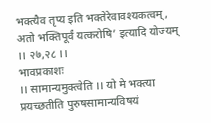भक्त्यैव तृप्य इति भक्तेरेवावश्यकत्वम्, अतो भक्तिपूर्वं यत्करोषि’ इत्यादि योज्यम्
।। २७,२८ ।।
भावप्रकाशः
।। सामान्यमुक्त्वेति ।। यो मे भक्त्या प्रयच्छतीति पुरुषसामान्यविषयं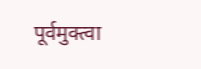पूर्वमुक्त्वा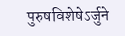पुरुषविशेषेऽर्जुने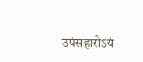उपंसहारोऽयं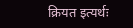क्रियत इत्यर्थः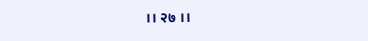।। २७ ।।